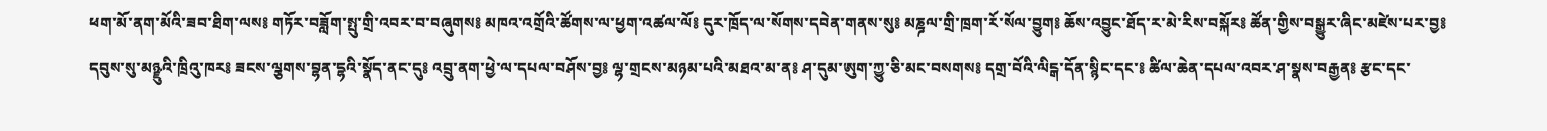ཕག་མོ་ནག་མོའི་ཟབ་ཐིག་ལས༔ གཏོར་བཟློག་སྤུ་གྲི་འབར་བ་བཞུགས༔ མཁའ་འགྲོའི་ཚོགས་ལ་ཕྱག་འཚལ་ལོ༔ དུར་ཁྲོད་ལ་སོགས་དབེན་གནས་སུ༔ མཎྜལ་གྲི་ཁྲག་རོ་སོལ་བྱུག༔ ཆོས་འབྱུང་ཐོད་ར་མེ་རིས་བསྐོར༔ ཚོན་གྱིས་བསྒྱུར་ཞིང་མཛེས་པར་བྱ༔ དབུས་སུ་མཉྫུའི་ཁྲིའུ་ཁར༔ ཟངས་ལྕགས་བྷན་དྷའི་སྣོད་ནང་དུ༔ འབྲུ་ནག་ཕྱེ་ལ་དཔལ་བཤོས་བྱ༔ ལྷ་གྲངས་མཉམ་པའི་མཐའ་མ་ན༔ ཤ་དུམ་ཨུག་ཀྱུ་ཅི་མང་བསགས༔ དགྲ་བོའི་ལིངྒ་དོན་སྙིང་དང་༔ ཚིལ་ཆེན་དཔལ་འབར་ཤ་སྣས་བརྒྱན༔ རྩང་དང་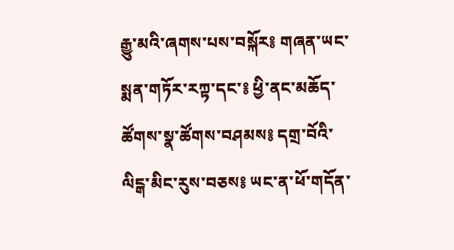རྒྱུ་མའི་ཞགས་པས་བསྐོར༔ གཞན་ཡང་སྨན་གཏོར་རཀྟ་དང་༔ ཕྱི་ནང་མཆོད་ཚོགས་སྣ་ཚོགས་བཤམས༔ དགྲ་བོའི་ལིངྒ་མིང་རུས་བཅས༔ ཡང་ན་ཕོ་གདོན་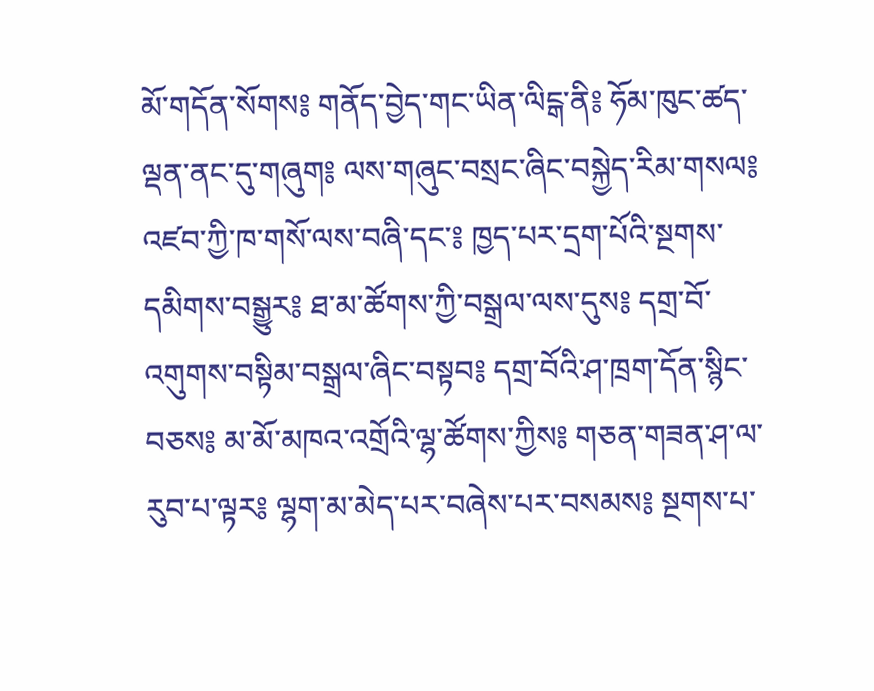མོ་གདོན་སོགས༔ གནོད་བྱེད་གང་ཡིན་ལིངྒ་ནི༔ ཧོམ་ཁུང་ཚད་ལྡན་ནང་དུ་གཞུག༔ ལས་གཞུང་བསྲང་ཞིང་བསྐྱེད་རིམ་གསལ༔ འཛབ་ཀྱི་ཁ་གསོ་ལས་བཞི་དང་༔ ཁྱད་པར་དྲག་པོའི་སྔགས་དམིགས་བསྒྱུར༔ ཐ་མ་ཚོགས་ཀྱི་བསྒྲལ་ལས་དུས༔ དགྲ་བོ་འགུགས་བསྟིམ་བསྒྲལ་ཞིང་བསྟབ༔ དགྲ་བོའི་ཤ་ཁྲག་དོན་སྙིང་བཅས༔ མ་མོ་མཁའ་འགྲོའི་ལྷ་ཚོགས་ཀྱིས༔ གཅན་གཟན་ཤ་ལ་རུབ་པ་ལྟར༔ ལྷག་མ་མེད་པར་བཞེས་པར་བསམས༔ སྔགས་པ་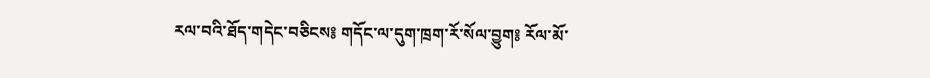རལ་བའི་ཐོད་གདེང་བཅིངས༔ གདོང་ལ་དུག་ཁྲག་རོ་སོལ་བྱུག༔ རོལ་མོ་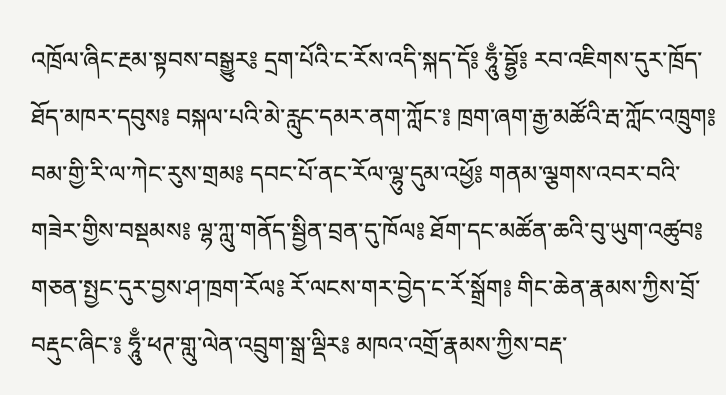འཁྲོལ་ཞིང་རྔམ་སྟབས་བསྒྱུར༔ དྲག་པོའི་ང་རོས་འདི་སྐད་དོ༔ ཧཱུྃ་བྷྱོ༔ རབ་འཇིགས་དུར་ཁྲོད་ཐོད་མཁར་དབུས༔ བསྐལ་པའི་མེ་རླུང་དམར་ནག་ཀློང་༔ ཁྲག་ཞག་རྒྱ་མཚོའི་རྦ་ཀློང་འཁྲུག༔ བམ་གྱི་རི་ལ་ཀེང་རུས་གྲམ༔ དབང་པོ་ནང་རོལ་ལྷུ་དུམ་འཕྱོ༔ གནམ་ལྕགས་འབར་བའི་གཟེར་གྱིས་བསྡམས༔ ལྷ་ཀླུ་གནོད་སྦྱིན་བྲན་དུ་ཁོལ༔ ཐོག་དང་མཚོན་ཆའི་བུ་ཡུག་འཚུབ༔ གཅན་སྤྱང་དུར་བྱས་ཤ་ཁྲག་རོལ༔ རོ་ལངས་གར་བྱེད་ང་རོ་སྒྲོག༔ གིང་ཆེན་རྣམས་ཀྱིས་བྲོ་བརྡུང་ཞིང་༔ ཧཱུྃ་ཕཊ་གླུ་ལེན་འབྲུག་སྒྲ་ལྡིར༔ མཁའ་འགྲོ་རྣམས་ཀྱིས་བརྡ་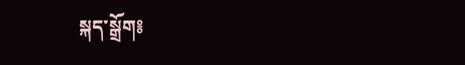སྐད་སྒྲོག༔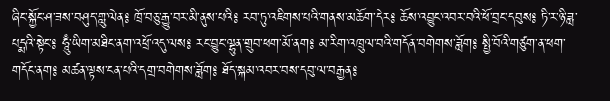ཞིང་སྐྱོང་ཤ་ཟས་བཤུད་གླུ་ལེན༔ ཁྲོ་བཅུ་རྒྱུ་བར་མི་ནུས་པའི༔ རབ་ཏུ་འཇིགས་པའི་གནས་མཆོག་དེར༔ ཆོས་འབྱུང་འབར་བའི་ཕོ་བྲང་དབུས༔ ཏི་ར་ཉི་ཟླ་པདྨའི་སྟེང་༔ ཧཱུྃ་ཡིག་མཐིང་ནག་འཕྲོ་འདུ་ལས༔ རང་བྱུང་ལྷུན་གྲུབ་ཕག་མོ་ནག༔ མ་རིག་འཁྲུལ་བའི་གདོན་བགེགས་ཟློག༔ སྤྱི་བོའི་གཙུག་ན་ཕག་གདོང་ནག༔ མཚན་ལྟས་ངན་པའི་དགྲ་བགེགས་ཟློག༔ ཐོད་སྐམ་འབར་བས་དབུ་ལ་བརྒྱན༔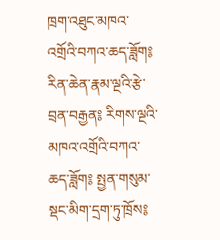ཁྲག་འཐུང་མཁའ་འགྲོའི་བཀའ་ཆད་ཟློག༔ རིན་ཆེན་རྣམ་ལྔའི་རྩེ་བྲན་བརྒྱན༔ རིགས་ལྔའི་མཁའ་འགྲོའི་བཀའ་ཆད་ཟློག༔ སྤྱན་གསུམ་སྡང་མིག་དྲག་ཏུ་ཁྲོས༔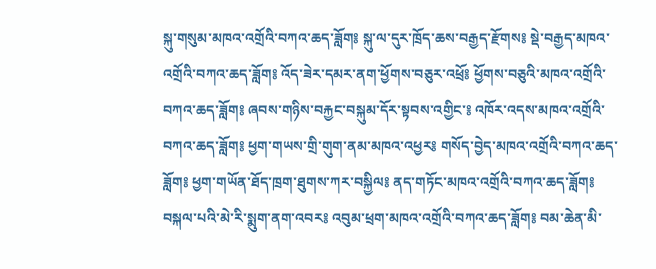སྐུ་གསུམ་མཁའ་འགྲོའི་བཀའ་ཆད་ཟློག༔ སྐུ་ལ་དུར་ཁྲོད་ཆས་བརྒྱད་རྫོགས༔ སྡེ་བརྒྱད་མཁའ་འགྲོའི་བཀའ་ཆད་ཟློག༔ འོད་ཟེར་དམར་ནག་ཕྱོགས་བཅུར་འཕྲོ༔ ཕྱོགས་བཅུའི་མཁའ་འགྲོའི་བཀའ་ཆད་ཟློག༔ ཞབས་གཉིས་བརྐྱང་བསྐུམ་དོར་སྟབས་འགྱིང་༔ འཁོར་འདས་མཁའ་འགྲོའི་བཀའ་ཆད་ཟློག༔ ཕྱག་གཡས་གྲི་གུག་ནམ་མཁའ་འཕྱར༔ གསོད་བྱེད་མཁའ་འགྲོའི་བཀའ་ཆད་ཟློག༔ ཕྱག་གཡོན་ཐོད་ཁྲག་ཐུགས་ཀར་བསྐྱིལ༔ ནད་གཏོང་མཁའ་འགྲོའི་བཀའ་ཆད་ཟློག༔ བསྐལ་པའི་མེ་རི་སྨུག་ནག་འབར༔ འབུམ་ཕྲག་མཁའ་འགྲོའི་བཀའ་ཆད་ཟློག༔ བམ་ཆེན་མི་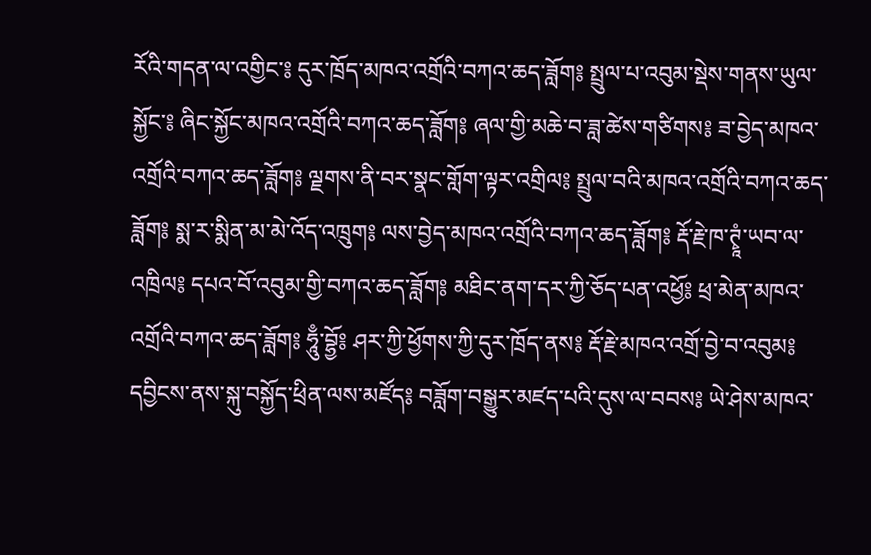རོའི་གདན་ལ་འགྱིང་༔ དུར་ཁྲོད་མཁའ་འགྲོའི་བཀའ་ཆད་ཟློག༔ སྤྲུལ་པ་འབུམ་སྡེས་གནས་ཡུལ་སྐྱོང་༔ ཞིང་སྐྱོང་མཁའ་འགྲོའི་བཀའ་ཆད་ཟློག༔ ཞལ་གྱི་མཆེ་བ་ཟླ་ཚེས་གཙིགས༔ ཟ་བྱེད་མཁའ་འགྲོའི་བཀའ་ཆད་ཟློག༔ ལྗགས་ནི་བར་སྣང་གློག་ལྟར་འགྲིལ༔ སྤྲུལ་བའི་མཁའ་འགྲོའི་བཀའ་ཆད་ཟློག༔ སྨ་ར་སྨིན་མ་མེ་འོད་འཁྲུག༔ ལས་བྱེད་མཁའ་འགྲོའི་བཀའ་ཆད་ཟློག༔ རྡོ་རྗེ་ཁ་ཊྭཱཾ་ཡབ་ལ་འཁྲིལ༔ དཔའ་བོ་འབུམ་གྱི་བཀའ་ཆད་ཟློག༔ མཐིང་ནག་དར་ཀྱི་ཅོད་པན་འཕྱོ༔ ཕྲ་མེན་མཁའ་འགྲོའི་བཀའ་ཆད་ཟློག༔ ཧཱུྃ་བྷྱོ༔ ཤར་ཀྱི་ཕྱོགས་ཀྱི་དུར་ཁྲོད་ནས༔ རྡོ་རྗེ་མཁའ་འགྲོ་བྱེ་བ་འབུམ༔ དབྱིངས་ནས་སྐུ་བསྐྱོད་ཕྲིན་ལས་མཛོད༔ བཟློག་བསྒྱུར་མཛད་པའི་དུས་ལ་བབས༔ ཡེ་ཤེས་མཁའ་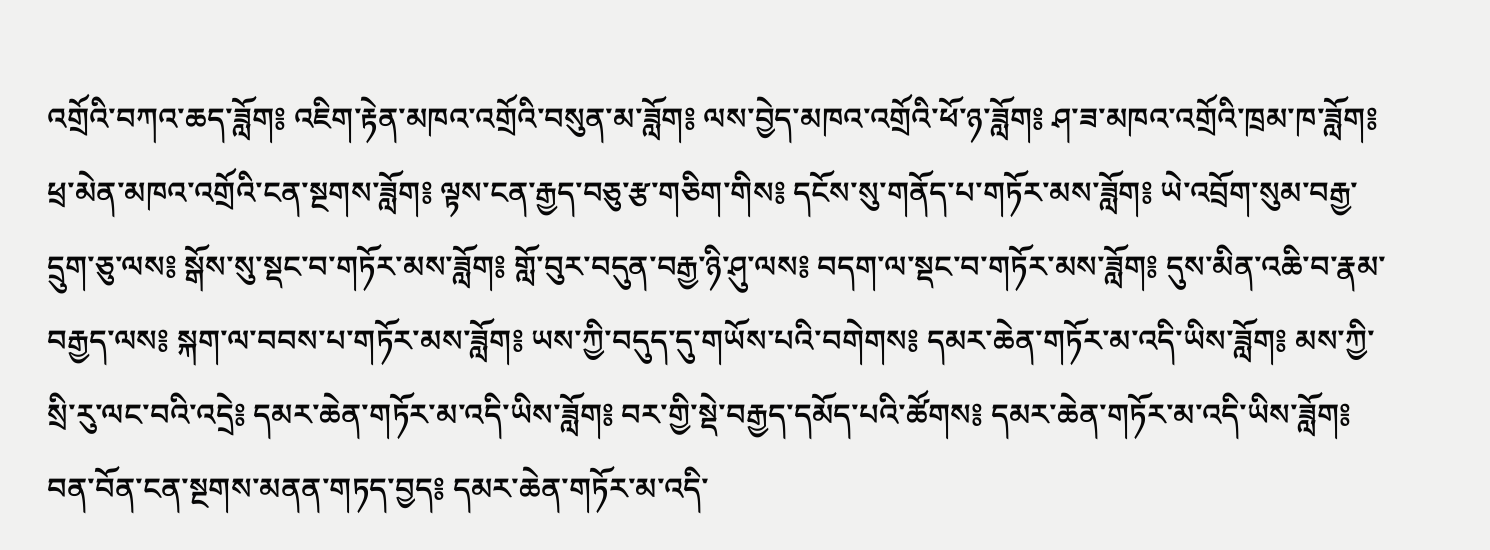འགྲོའི་བཀའ་ཆད་ཟློག༔ འཇིག་རྟེན་མཁའ་འགྲོའི་བསུན་མ་ཟློག༔ ལས་བྱེད་མཁའ་འགྲོའི་ཕོ་ཉ་ཟློག༔ ཤ་ཟ་མཁའ་འགྲོའི་ཁྲམ་ཁ་ཟློག༔ ཕྲ་མེན་མཁའ་འགྲོའི་ངན་སྔགས་ཟློག༔ ལྟས་ངན་རྒྱད་བཅུ་རྩ་གཅིག་གིས༔ དངོས་སུ་གནོད་པ་གཏོར་མས་ཟློག༔ ཡེ་འབྲོག་སུམ་བརྒྱ་དྲུག་ཅུ་ལས༔ སྒོས་སུ་སྡང་བ་གཏོར་མས་ཟློག༔ གློ་བུར་བདུན་བརྒྱ་ཉི་ཤུ་ལས༔ བདག་ལ་སྡང་བ་གཏོར་མས་ཟློག༔ དུས་མིན་འཆི་བ་རྣམ་བརྒྱད་ལས༔ སྐག་ལ་བབས་པ་གཏོར་མས་ཟློག༔ ཡས་ཀྱི་བདུད་དུ་གཡོས་པའི་བགེགས༔ དམར་ཆེན་གཏོར་མ་འདི་ཡིས་ཟློག༔ མས་ཀྱི་སྲི་རུ་ལང་བའི་འདྲེ༔ དམར་ཆེན་གཏོར་མ་འདི་ཡིས་ཟློག༔ བར་གྱི་སྡེ་བརྒྱད་དམོད་པའི་ཚོགས༔ དམར་ཆེན་གཏོར་མ་འདི་ཡིས་ཟློག༔ བན་བོན་ངན་སྔགས་མནན་གཏད་བྱད༔ དམར་ཆེན་གཏོར་མ་འདི་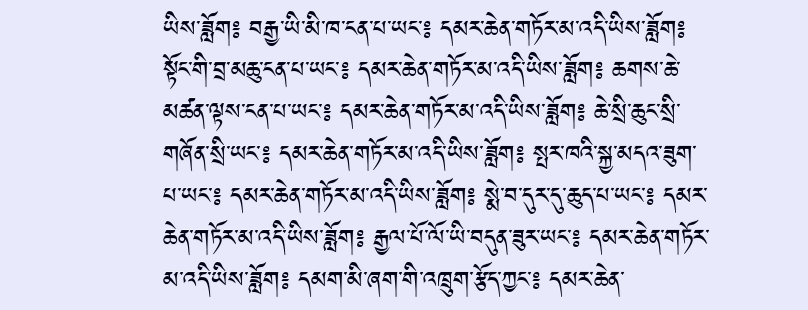ཡིས་ཟློག༔ བརྒྱ་ཡི་མི་ཁ་ངན་པ་ཡང་༔ དམར་ཆེན་གཏོར་མ་འདི་ཡིས་ཟློག༔ སྟོང་གི་བྲ་མཆུ་ངན་པ་ཡང་༔ དམར་ཆེན་གཏོར་མ་འདི་ཡིས་ཟློག༔ ཆགས་ཆེ་མཚན་ལྟས་ངན་པ་ཡང་༔ དམར་ཆེན་གཏོར་མ་འདི་ཡིས་ཟློག༔ ཆེ་སྲི་ཆུང་སྲི་གཞོན་སྲི་ཡང་༔ དམར་ཆེན་གཏོར་མ་འདི་ཡིས་ཟློག༔ སྤར་ཁའི་སྐྱ་མདའ་ཟུག་པ་ཡང་༔ དམར་ཆེན་གཏོར་མ་འདི་ཡིས་ཟློག༔ སྨེ་བ་དུར་དུ་ཆུད་པ་ཡང་༔ དམར་ཆེན་གཏོར་མ་འདི་ཡིས་ཟློག༔ རྒྱལ་པོ་ལོ་ཡི་བདུན་ཟུར་ཡང་༔ དམར་ཆེན་གཏོར་མ་འདི་ཡིས་ཟློག༔ དམག་མི་ཞག་གི་འཁྲུག་རྩོད་ཀྱང་༔ དམར་ཆེན་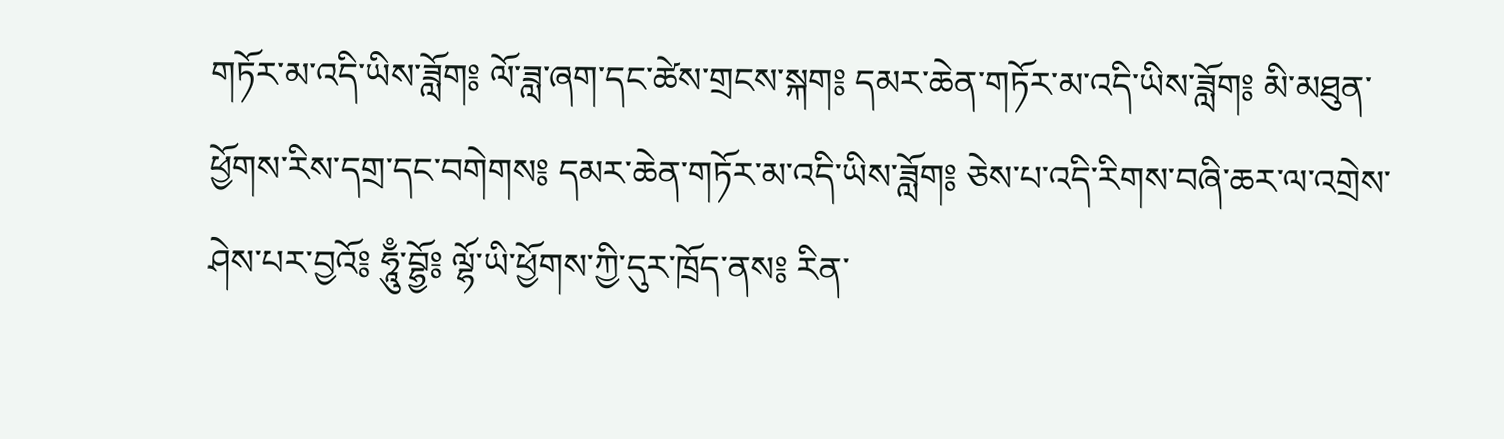གཏོར་མ་འདི་ཡིས་ཟློག༔ ལོ་ཟླ་ཞག་དང་ཚེས་གྲངས་སྐག༔ དམར་ཆེན་གཏོར་མ་འདི་ཡིས་ཟློག༔ མི་མཐུན་ཕྱོགས་རིས་དགྲ་དང་བགེགས༔ དམར་ཆེན་གཏོར་མ་འདི་ཡིས་ཟློག༔ ཅེས་པ་འདི་རིགས་བཞི་ཆར་ལ་འགྲེས་ཤེས་པར་བྱའོ༔ ཧཱུྃ་བྷྱོ༔ ལྷོ་ཡི་ཕྱོགས་ཀྱི་དུར་ཁྲོད་ནས༔ རིན་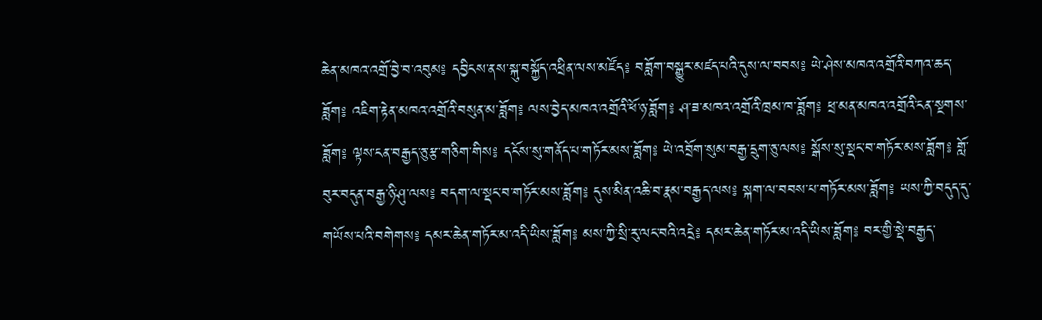ཆེན་མཁའ་འགྲོ་བྱེ་བ་འབུམ༔ དབྱིངས་ནས་སྐུ་བསྐྱོད་འཕྲིན་ལས་མཛོད༔ བཟློག་བསྒྱུར་མཛད་པའི་དུས་ལ་བབས༔ ཡེ་ཤེས་མཁའ་འགྲོའི་བཀའ་ཆད་ཟློག༔ འཇིག་རྟེན་མཁའ་འགྲོའི་བསུན་མ་ཟློག༔ ལས་བྱེད་མཁའ་འགྲོའི་ཕོ་ཉ་ཟློག༔ ཤ་ཟ་མཁའ་འགྲོའི་ཁྲམ་ཁ་ཟློག༔ ཕྲ་མན་མཁའ་འགྲོའི་ངན་སྔགས་ཟློག༔ ལྟས་ངན་བརྒྱད་ཅུ་རྩ་གཅིག་གིས༔ དངོས་སུ་གནོད་པ་གཏོར་མས་ཟློག༔ ཡེ་འབྲོག་སུམ་བརྒྱ་དྲུག་ཅུ་ལས༔ སྒོས་སུ་སྡང་བ་གཏོར་མས་ཟློག༔ གློ་བུར་བདུན་བརྒྱ་ཉི་ཤུ་ལས༔ བདག་ལ་སྡང་བ་གཏོར་མས་ཟློག༔ དུས་མིན་འཆི་བ་རྣམ་བརྒྱད་ལས༔ སྐག་ལ་བབས་པ་གཏོར་མས་ཟློག༔ ཡས་ཀྱི་བདུད་དུ་གཡོས་པའི་བགེགས༔ དམར་ཆེན་གཏོར་མ་འདི་ཡིས་ཟློག༔ མས་ཀྱི་སྲི་རུ་ལང་བའི་འདྲེ༔ དམར་ཆེན་གཏོར་མ་འདི་ཡིས་ཟློག༔ བར་གྱི་སྡེ་བརྒྱད་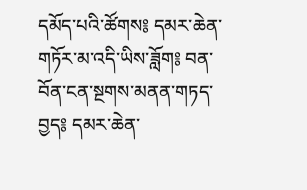དམོད་པའི་ཚོགས༔ དམར་ཆེན་གཏོར་མ་འདི་ཡིས་ཟློག༔ བན་བོན་ངན་སྔགས་མནན་གཏད་བྱད༔ དམར་ཆེན་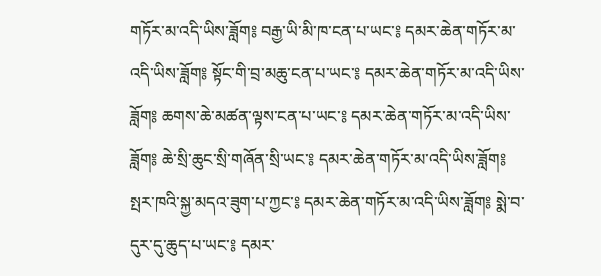གཏོར་མ་འདི་ཡིས་ཟློག༔ བརྒྱ་ཡི་མི་ཁ་ངན་པ་ཡང་༔ དམར་ཆེན་གཏོར་མ་འདི་ཡིས་ཟློག༔ སྟོང་གི་བྲ་མཆུ་ངན་པ་ཡང་༔ དམར་ཆེན་གཏོར་མ་འདི་ཡིས་ཟློག༔ ཆགས་ཆེ་མཚན་ལྟས་ངན་པ་ཡང་༔ དམར་ཆེན་གཏོར་མ་འདི་ཡིས་ཟློག༔ ཆེ་སྲི་ཆུང་སྲི་གཞོན་སྲི་ཡང་༔ དམར་ཆེན་གཏོར་མ་འདི་ཡིས་ཟློག༔ སྤར་ཁའི་སྐྱ་མདའ་ཟུག་པ་ཀྱང་༔ དམར་ཆེན་གཏོར་མ་འདི་ཡིས་ཟློག༔ སྨེ་བ་དུར་དུ་ཆུད་པ་ཡང་༔ དམར་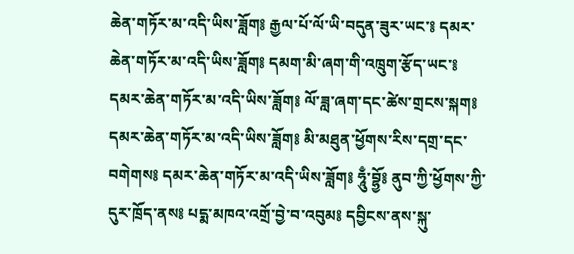ཆེན་གཏོར་མ་འདི་ཡིས་ཟློག༔ རྒྱལ་པོ་ལོ་ཡི་བདུན་ཟུར་ཡང་༔ དམར་ཆེན་གཏོར་མ་འདི་ཡིས་ཟློག༔ དམག་མི་ཞག་གི་འཁྲུག་རྩོད་ཡང་༔ དམར་ཆེན་གཏོར་མ་འདི་ཡིས་ཟློག༔ ལོ་ཟླ་ཞག་དང་ཚེས་གྲངས་སྐག༔ དམར་ཆེན་གཏོར་མ་འདི་ཡིས་ཟློག༔ མི་མཐུན་ཕྱོགས་རིས་དགྲ་དང་བགེགས༔ དམར་ཆེན་གཏོར་མ་འདི་ཡིས་ཟློག༔ ཧཱུྃ་བྷྱོ༔ ནུབ་ཀྱི་ཕྱོགས་ཀྱི་དུར་ཁྲོད་ནས༔ པདྨ་མཁའ་འགྲོ་བྱེ་བ་འབུམ༔ དབྱིངས་ནས་སྐུ་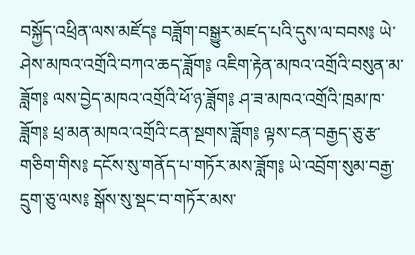བསྐྱོད་འཕྲིན་ལས་མཛོད༔ བཟློག་བསྒྱུར་མཛད་པའི་དུས་ལ་བབས༔ ཡེ་ཤེས་མཁའ་འགྲོའི་བཀའ་ཆད་ཟློག༔ འཇིག་རྟེན་མཁའ་འགྲོའི་བསུན་མ་ཟློག༔ ལས་བྱེད་མཁའ་འགྲོའི་ཕོ་ཉ་ཟློག༔ ཤ་ཟ་མཁའ་འགྲོའི་ཁྲམ་ཁ་ཟློག༔ ཕྲ་མན་མཁའ་འགྲོའི་ངན་སྔགས་ཟློག༔ ལྟས་ངན་བརྒྱད་ཅུ་རྩ་གཅིག་གིས༔ དངོས་སུ་གནོད་པ་གཏོར་མས་ཟློག༔ ཡེ་འབྲོག་སུམ་བརྒྱ་དྲུག་ཅུ་ལས༔ སྒོས་སུ་སྡང་བ་གཏོར་མས་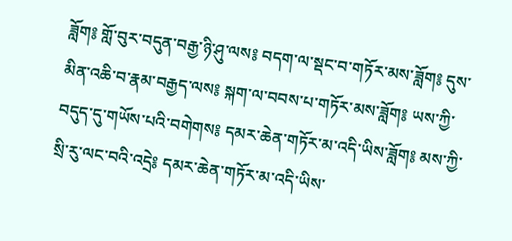ཟློག༔ གློ་བུར་བདུན་བརྒྱ་ཉི་ཤུ་ལས༔ བདག་ལ་སྡང་བ་གཏོར་མས་ཟློག༔ དུས་མིན་འཆི་བ་རྣམ་བརྒྱད་ལས༔ སྐག་ལ་བབས་པ་གཏོར་མས་ཟློག༔ ཡས་ཀྱི་བདུད་དུ་གཡོས་པའི་བགེགས༔ དམར་ཆེན་གཏོར་མ་འདི་ཡིས་ཟློག༔ མས་ཀྱི་སྲི་རུ་ལང་བའི་འདྲེ༔ དམར་ཆེན་གཏོར་མ་འདི་ཡིས་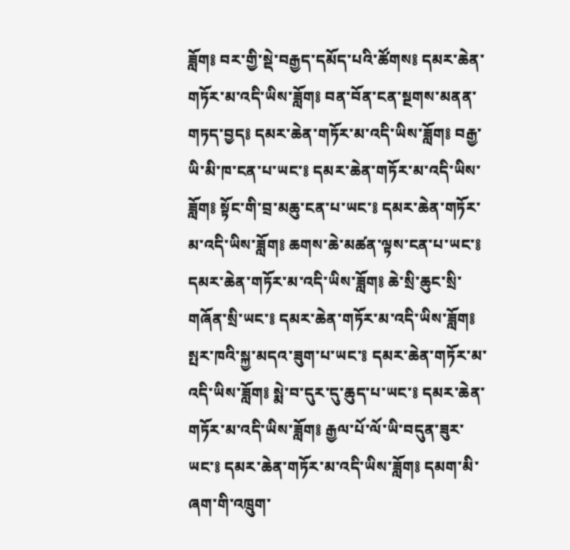ཟློག༔ བར་གྱི་སྡེ་བརྒྱད་དམོད་པའི་ཚོགས༔ དམར་ཆེན་གཏོར་མ་འདི་ཡིས་ཟློག༔ བན་བོན་ངན་སྔགས་མནན་གཏད་བྱད༔ དམར་ཆེན་གཏོར་མ་འདི་ཡིས་ཟློག༔ བརྒྱ་ཡི་མི་ཁ་ངན་པ་ཡང་༔ དམར་ཆེན་གཏོར་མ་འདི་ཡིས་ཟློག༔ སྟོང་གི་བྲ་མཆུ་ངན་པ་ཡང་༔ དམར་ཆེན་གཏོར་མ་འདི་ཡིས་ཟློག༔ ཆགས་ཆེ་མཚན་ལྟས་ངན་པ་ཡང་༔ དམར་ཆེན་གཏོར་མ་འདི་ཡིས་ཟློག༔ ཆེ་སྲི་ཆུང་སྲི་གཞོན་སྲི་ཡང་༔ དམར་ཆེན་གཏོར་མ་འདི་ཡིས་ཟློག༔ སྤར་ཁའི་སྐྱ་མདའ་ཟུག་པ་ཡང་༔ དམར་ཆེན་གཏོར་མ་འདི་ཡིས་ཟློག༔ སྨེ་བ་དུར་དུ་ཆུད་པ་ཡང་༔ དམར་ཆེན་གཏོར་མ་འདི་ཡིས་ཟློག༔ རྒྱལ་པོ་ལོ་ཡི་བདུན་ཟུར་ཡང་༔ དམར་ཆེན་གཏོར་མ་འདི་ཡིས་ཟློག༔ དམག་མི་ཞག་གི་འཁྲུག་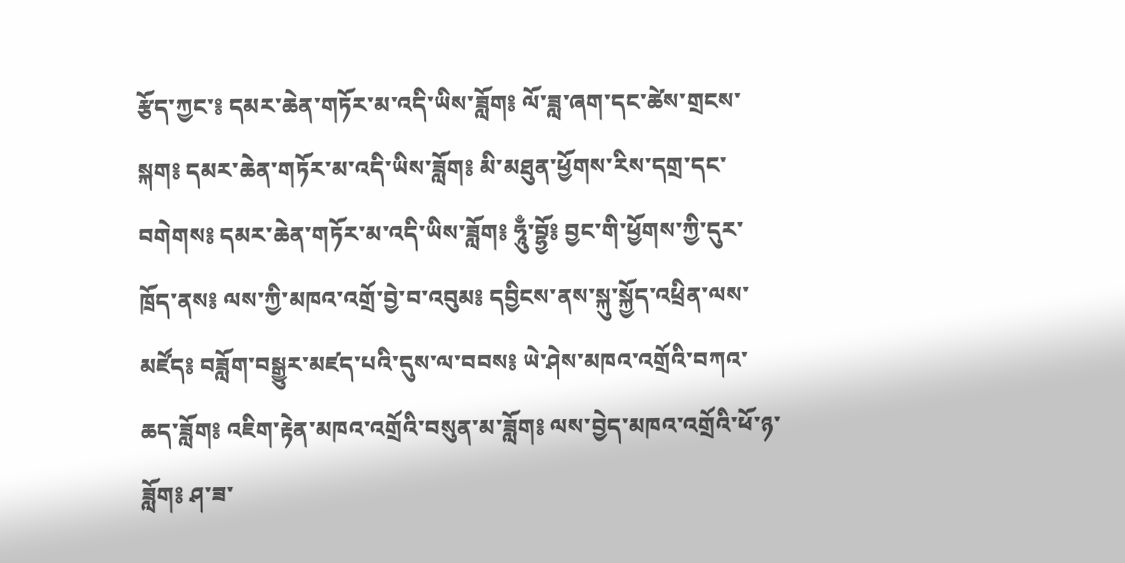རྩོད་ཀྱང་༔ དམར་ཆེན་གཏོར་མ་འདི་ཡིས་ཟློག༔ ལོ་ཟླ་ཞག་དང་ཚེས་གྲངས་སྐག༔ དམར་ཆེན་གཏོར་མ་འདི་ཡིས་ཟློག༔ མི་མཐུན་ཕྱོགས་རིས་དགྲ་དང་བགེགས༔ དམར་ཆེན་གཏོར་མ་འདི་ཡིས་ཟློག༔ ཧཱུྃ་བྷྱོ༔ བྱང་གི་ཕྱོགས་ཀྱི་དུར་ཁྲོད་ནས༔ ལས་ཀྱི་མཁའ་འགྲོ་བྱེ་བ་འབུམ༔ དབྱིངས་ནས་སྐུ་སྐྱོད་འཕྲིན་ལས་མཛོད༔ བཟློག་བསྒྱུར་མཛད་པའི་དུས་ལ་བབས༔ ཡེ་ཤེས་མཁའ་འགྲོའི་བཀའ་ཆད་ཟློག༔ འཇིག་རྟེན་མཁའ་འགྲོའི་བསུན་མ་ཟློག༔ ལས་བྱེད་མཁའ་འགྲོའི་ཕོ་ཉ་ཟློག༔ ཤ་ཟ་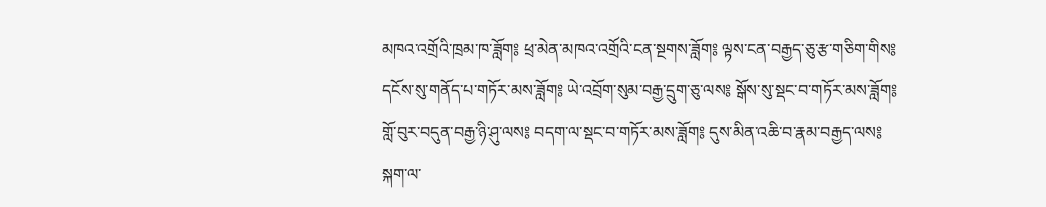མཁའ་འགྲོའི་ཁྲམ་ཁ་ཟློག༔ ཕྲ་མེན་མཁའ་འགྲོའི་ངན་སྔགས་ཟློག༔ ལྟས་ངན་བརྒྱད་ཅུ་རྩ་གཅིག་གིས༔ དངོས་སུ་གནོད་པ་གཏོར་མས་ཟློག༔ ཡེ་འབྲོག་སུམ་བརྒྱ་དྲུག་ཅུ་ལས༔ སྒོས་སུ་སྡང་བ་གཏོར་མས་ཟློག༔ གློ་བུར་བདུན་བརྒྱ་ཉི་ཤུ་ལས༔ བདག་ལ་སྡང་བ་གཏོར་མས་ཟློག༔ དུས་མིན་འཆི་བ་རྣམ་བརྒྱད་ལས༔ སྐག་ལ་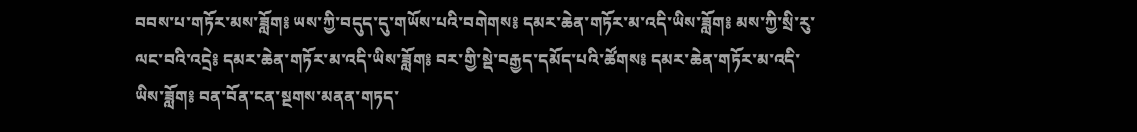བབས་པ་གཏོར་མས་ཟློག༔ ཡས་ཀྱི་བདུད་དུ་གཡོས་པའི་བགེགས༔ དམར་ཆེན་གཏོར་མ་འདི་ཡིས་ཟློག༔ མས་ཀྱི་སྲི་རུ་ལང་བའི་འདྲེ༔ དམར་ཆེན་གཏོར་མ་འདི་ཡིས་ཟློག༔ བར་གྱི་སྡེ་བརྒྱད་དམོད་པའི་ཚོགས༔ དམར་ཆེན་གཏོར་མ་འདི་ཡིས་ཟློག༔ བན་བོན་ངན་སྔགས་མནན་གཏད་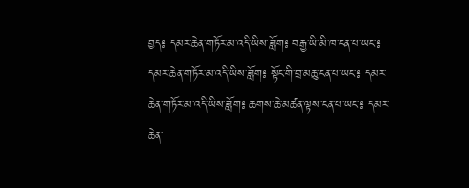བྱད༔ དམར་ཆེན་གཏོར་མ་འདི་ཡིས་ཟློག༔ བརྒྱ་ཡི་མི་ཁ་ངན་པ་ཡང་༔ དམར་ཆེན་གཏོར་མ་འདི་ཡིས་ཟློག༔ སྟོང་གི་བྲ་མཆུ་ངན་པ་ཡང་༔ དམར་ཆེན་གཏོར་མ་འདི་ཡིས་ཟློག༔ ཆགས་ཆེ་མཚན་ལྟས་ངན་པ་ཡང་༔ དམར་ཆེན་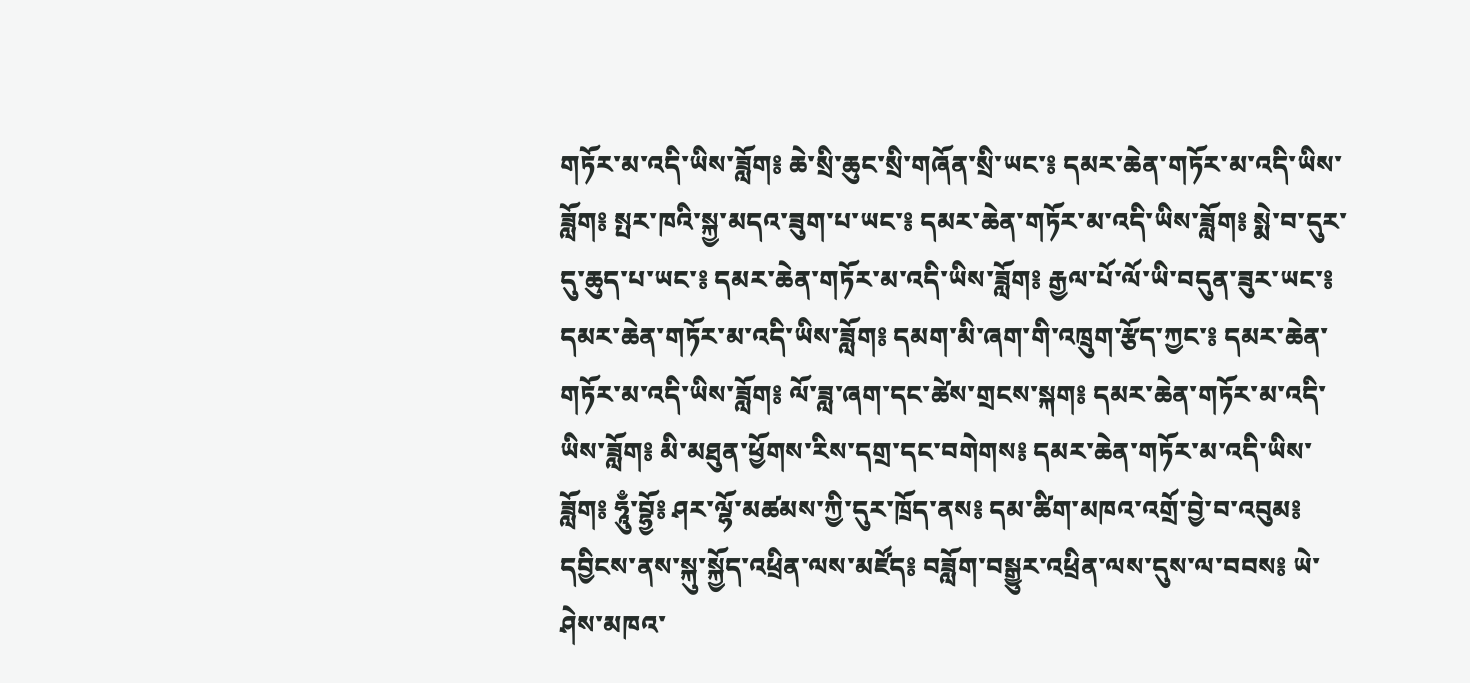གཏོར་མ་འདི་ཡིས་ཟློག༔ ཆེ་སྲི་ཆུང་སྲི་གཞོན་སྲི་ཡང་༔ དམར་ཆེན་གཏོར་མ་འདི་ཡིས་ཟློག༔ སྤར་ཁའི་སྐྱ་མདའ་ཟུག་པ་ཡང་༔ དམར་ཆེན་གཏོར་མ་འདི་ཡིས་ཟློག༔ སྨེ་བ་དུར་དུ་ཆུད་པ་ཡང་༔ དམར་ཆེན་གཏོར་མ་འདི་ཡིས་ཟློག༔ རྒྱལ་པོ་ལོ་ཡི་བདུན་ཟུར་ཡང་༔ དམར་ཆེན་གཏོར་མ་འདི་ཡིས་ཟློག༔ དམག་མི་ཞག་གི་འཁྲུག་རྩོད་ཀྱང་༔ དམར་ཆེན་གཏོར་མ་འདི་ཡིས་ཟློག༔ ལོ་ཟླ་ཞག་དང་ཚེས་གྲངས་སྐག༔ དམར་ཆེན་གཏོར་མ་འདི་ཡིས་ཟློག༔ མི་མཐུན་ཕྱོགས་རིས་དགྲ་དང་བགེགས༔ དམར་ཆེན་གཏོར་མ་འདི་ཡིས་ཟློག༔ ཧཱུྃ་བྷྱོ༔ ཤར་ལྷོ་མཚམས་ཀྱི་དུར་ཁྲོད་ནས༔ དམ་ཚིག་མཁའ་འགྲོ་བྱེ་བ་འབུམ༔ དབྱིངས་ནས་སྐུ་སྐྱོད་འཕྲིན་ལས་མཛོད༔ བཟློག་བསྒྱུར་འཕྲིན་ལས་དུས་ལ་བབས༔ ཡེ་ཤེས་མཁའ་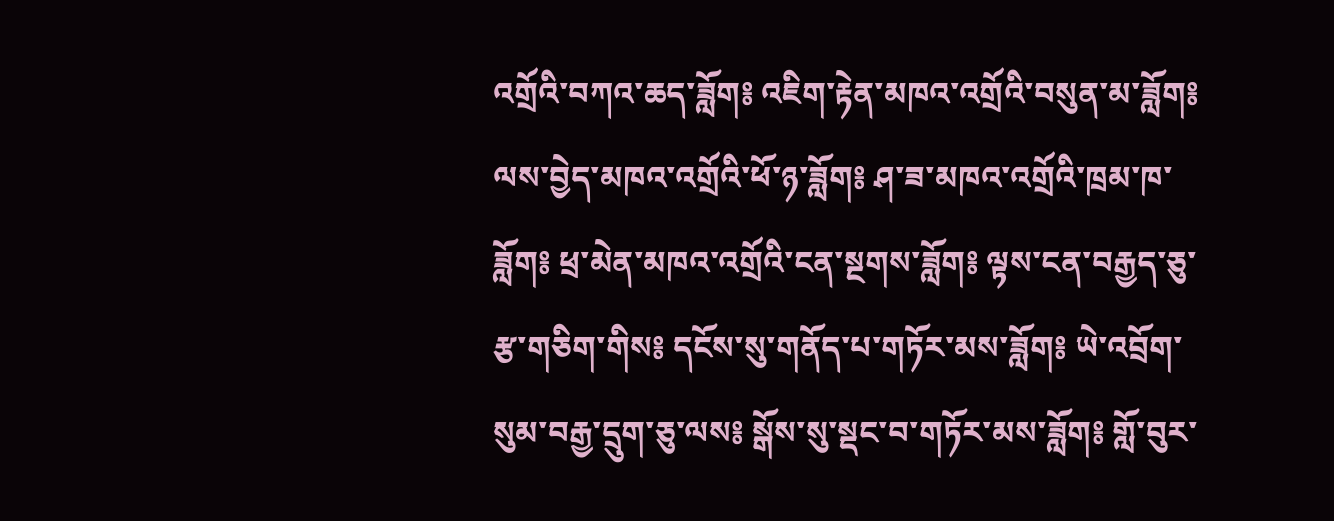འགྲོའི་བཀའ་ཆད་ཟློག༔ འཇིག་རྟེན་མཁའ་འགྲོའི་བསུན་མ་ཟློག༔ ལས་བྱེད་མཁའ་འགྲོའི་ཕོ་ཉ་ཟློག༔ ཤ་ཟ་མཁའ་འགྲོའི་ཁྲམ་ཁ་ཟློག༔ ཕྲ་མེན་མཁའ་འགྲོའི་ངན་སྔགས་ཟློག༔ ལྟས་ངན་བརྒྱད་ཅུ་རྩ་གཅིག་གིས༔ དངོས་སུ་གནོད་པ་གཏོར་མས་ཟློག༔ ཡེ་འབྲོག་སུམ་བརྒྱ་དྲུག་ཅུ་ལས༔ སྒོས་སུ་སྡང་བ་གཏོར་མས་ཟློག༔ གློ་བུར་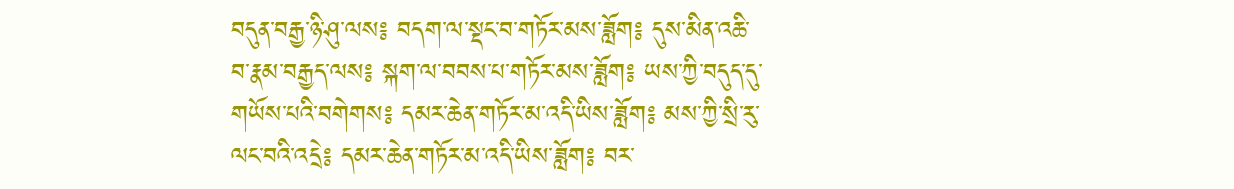བདུན་བརྒྱ་ཉི་ཤུ་ལས༔ བདག་ལ་སྡང་བ་གཏོར་མས་ཟློག༔ དུས་མིན་འཆི་བ་རྣམ་བརྒྱད་ལས༔ སྐག་ལ་བབས་པ་གཏོར་མས་ཟློག༔ ཡས་ཀྱི་བདུད་དུ་གཡོས་པའི་བགེགས༔ དམར་ཆེན་གཏོར་མ་འདི་ཡིས་ཟློག༔ མས་ཀྱི་སྲི་རུ་ལང་བའི་འདྲེ༔ དམར་ཆེན་གཏོར་མ་འདི་ཡིས་ཟློག༔ བར་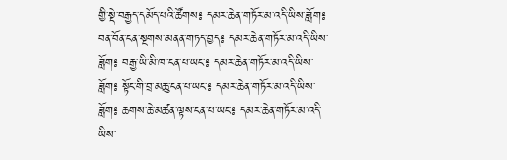གྱི་སྡེ་བརྒྱད་དམོད་པའི་ཚོགས༔ དམར་ཆེན་གཏོར་མ་འདི་ཡིས་ཟློག༔ བན་བོན་ངན་སྔགས་མནན་གཏད་བྱད༔ དམར་ཆེན་གཏོར་མ་འདི་ཡིས་ཟློག༔ བརྒྱ་ཡི་མི་ཁ་ངན་པ་ཡང་༔ དམར་ཆེན་གཏོར་མ་འདི་ཡིས་ཟློག༔ སྟོང་གི་བྲ་མཆུ་ངན་པ་ཡང་༔ དམར་ཆེན་གཏོར་མ་འདི་ཡིས་ཟློག༔ ཆགས་ཆེ་མཚན་ལྟས་ངན་པ་ཡང་༔ དམར་ཆེན་གཏོར་མ་འདི་ཡིས་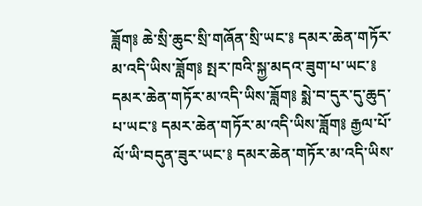ཟློག༔ ཆེ་སྲི་ཆུང་སྲི་གཞོན་སྲི་ཡང་༔ དམར་ཆེན་གཏོར་མ་འདི་ཡིས་ཟློག༔ སྤར་ཁའི་སྐྱ་མདའ་ཟུག་པ་ཡང་༔ དམར་ཆེན་གཏོར་མ་འདི་ཡིས་ཟློག༔ སྨེ་བ་དུར་དུ་ཆུད་པ་ཡང་༔ དམར་ཆེན་གཏོར་མ་འདི་ཡིས་ཟློག༔ རྒྱལ་པོ་ལོ་ཡི་བདུན་ཟུར་ཡང་༔ དམར་ཆེན་གཏོར་མ་འདི་ཡིས་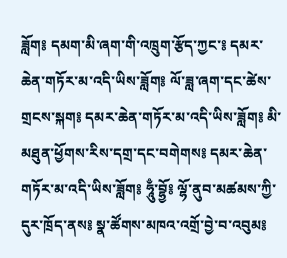ཟློག༔ དམག་མི་ཞག་གི་འཁྲུག་རྩོད་ཀྱང་༔ དམར་ཆེན་གཏོར་མ་འདི་ཡིས་ཟློག༔ ལོ་ཟླ་ཞག་དང་ཚེས་གྲངས་སྐག༔ དམར་ཆེན་གཏོར་མ་འདི་ཡིས་ཟློག༔ མི་མཐུན་ཕྱོགས་རིས་དགྲ་དང་བགེགས༔ དམར་ཆེན་གཏོར་མ་འདི་ཡིས་ཟློག༔ ཧཱུྃ་བྷྱོ༔ ལྷོ་ནུབ་མཚམས་ཀྱི་དུར་ཁྲོད་ནས༔ སྣ་ཚོགས་མཁའ་འགྲོ་བྱེ་བ་འབུམ༔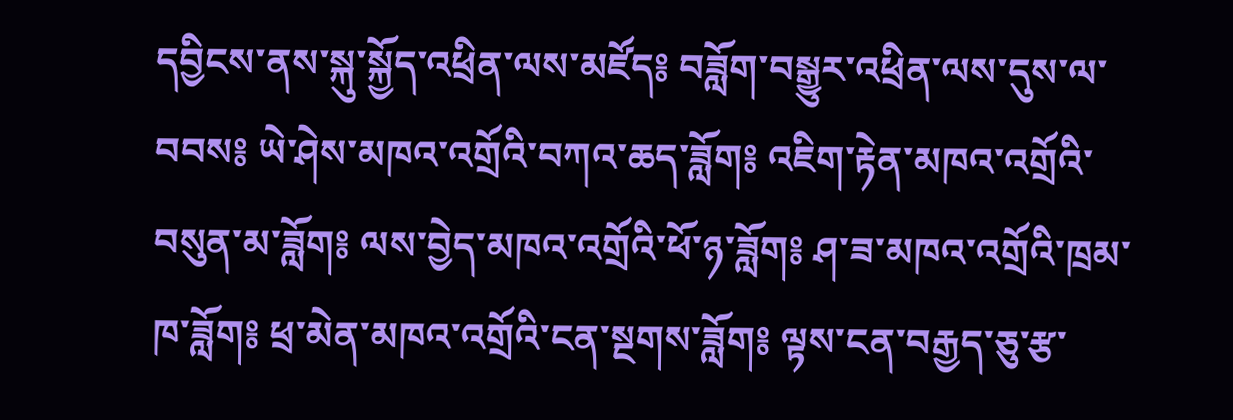དབྱིངས་ནས་སྐུ་སྐྱོད་འཕྲིན་ལས་མཛོད༔ བཟློག་བསྒྱུར་འཕྲིན་ལས་དུས་ལ་བབས༔ ཡེ་ཤེས་མཁའ་འགྲོའི་བཀའ་ཆད་ཟློག༔ འཇིག་རྟེན་མཁའ་འགྲོའི་བསུན་མ་ཟློག༔ ལས་བྱེད་མཁའ་འགྲོའི་ཕོ་ཉ་ཟློག༔ ཤ་ཟ་མཁའ་འགྲོའི་ཁྲམ་ཁ་ཟློག༔ ཕྲ་མེན་མཁའ་འགྲོའི་ངན་སྔགས་ཟློག༔ ལྟས་ངན་བརྒྱད་ཅུ་རྩ་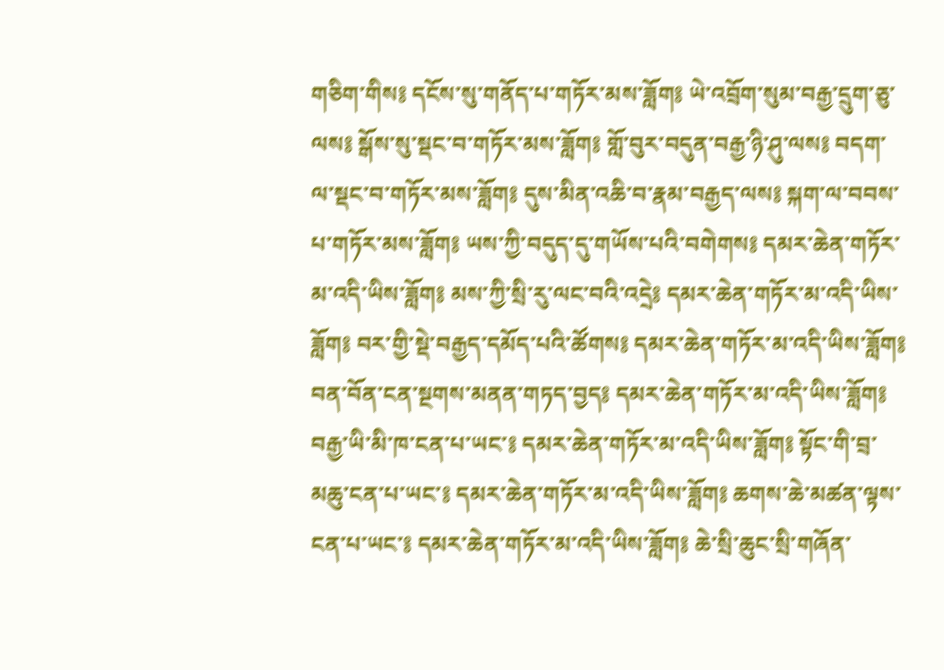གཅིག་གིས༔ དངོས་སུ་གནོད་པ་གཏོར་མས་ཟློག༔ ཡེ་འབྲོག་སུམ་བརྒྱ་དྲུག་ཅུ་ལས༔ སྒོས་སུ་སྡང་བ་གཏོར་མས་ཟློག༔ གློ་བུར་བདུན་བརྒྱ་ཉི་ཤུ་ལས༔ བདག་ལ་སྡང་བ་གཏོར་མས་ཟློག༔ དུས་མིན་འཆི་བ་རྣམ་བརྒྱད་ལས༔ སྐག་ལ་བབས་པ་གཏོར་མས་ཟློག༔ ཡས་ཀྱི་བདུད་དུ་གཡོས་པའི་བགེགས༔ དམར་ཆེན་གཏོར་མ་འདི་ཡིས་ཟློག༔ མས་ཀྱི་སྲི་རུ་ལང་བའི་འདྲེ༔ དམར་ཆེན་གཏོར་མ་འདི་ཡིས་ཟློག༔ བར་གྱི་སྡེ་བརྒྱད་དམོད་པའི་ཚོགས༔ དམར་ཆེན་གཏོར་མ་འདི་ཡིས་ཟློག༔ བན་བོན་ངན་སྔགས་མནན་གཏད་བྱད༔ དམར་ཆེན་གཏོར་མ་འདི་ཡིས་ཟློག༔ བརྒྱ་ཡི་མི་ཁ་ངན་པ་ཡང་༔ དམར་ཆེན་གཏོར་མ་འདི་ཡིས་ཟློག༔ སྟོང་གི་བྲ་མཆུ་ངན་པ་ཡང་༔ དམར་ཆེན་གཏོར་མ་འདི་ཡིས་ཟློག༔ ཆགས་ཆེ་མཚན་ལྟས་ངན་པ་ཡང་༔ དམར་ཆེན་གཏོར་མ་འདི་ཡིས་ཟློག༔ ཆེ་སྲི་ཆུང་སྲི་གཞོན་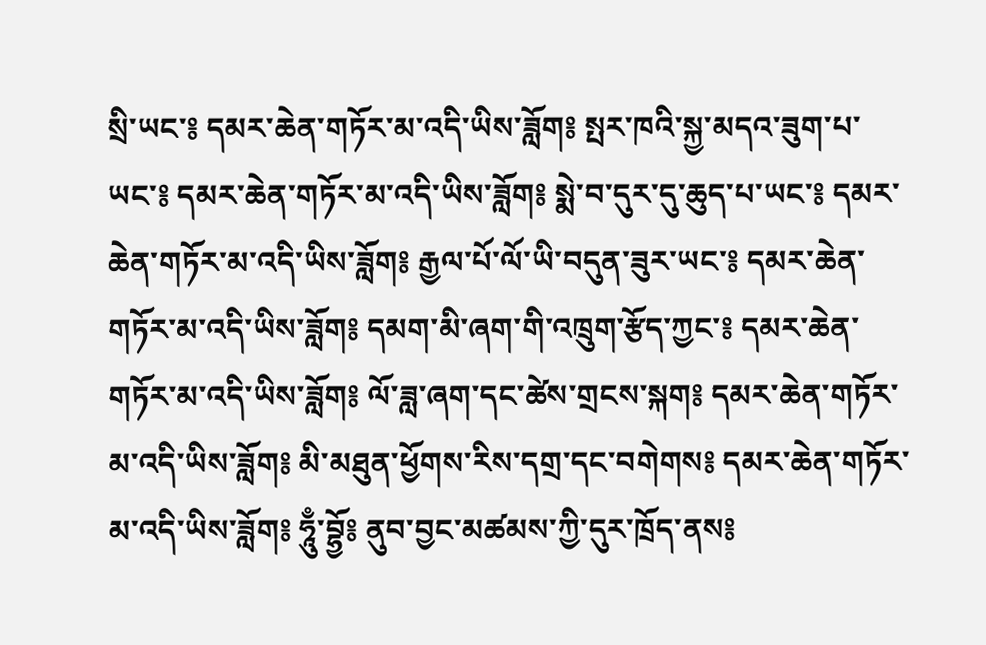སྲི་ཡང་༔ དམར་ཆེན་གཏོར་མ་འདི་ཡིས་ཟློག༔ སྤར་ཁའི་སྐྱ་མདའ་ཟུག་པ་ཡང་༔ དམར་ཆེན་གཏོར་མ་འདི་ཡིས་ཟློག༔ སྨེ་བ་དུར་དུ་ཆུད་པ་ཡང་༔ དམར་ཆེན་གཏོར་མ་འདི་ཡིས་ཟློག༔ རྒྱལ་པོ་ལོ་ཡི་བདུན་ཟུར་ཡང་༔ དམར་ཆེན་གཏོར་མ་འདི་ཡིས་ཟློག༔ དམག་མི་ཞག་གི་འཁྲུག་རྩོད་ཀྱང་༔ དམར་ཆེན་གཏོར་མ་འདི་ཡིས་ཟློག༔ ལོ་ཟླ་ཞག་དང་ཚེས་གྲངས་སྐག༔ དམར་ཆེན་གཏོར་མ་འདི་ཡིས་ཟློག༔ མི་མཐུན་ཕྱོགས་རིས་དགྲ་དང་བགེགས༔ དམར་ཆེན་གཏོར་མ་འདི་ཡིས་ཟློག༔ ཧཱུྃ་བྷྱོ༔ ནུབ་བྱང་མཚམས་ཀྱི་དུར་ཁྲོད་ནས༔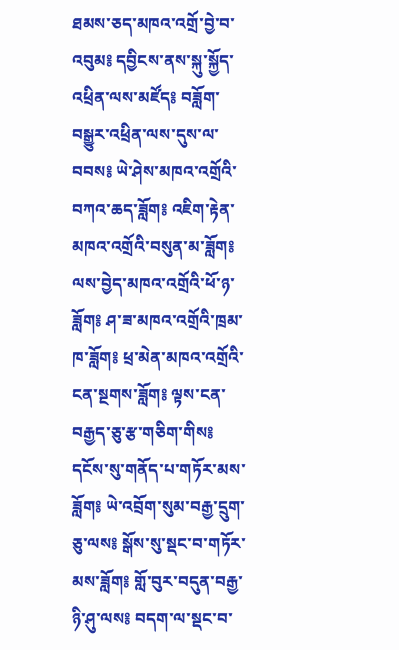ཐམས་ཅད་མཁའ་འགྲོ་བྱེ་བ་འབུམ༔ དབྱིངས་ནས་སྐུ་སྐྱོད་འཕྲིན་ལས་མཛོད༔ བཟློག་བསྒྱུར་འཕྲིན་ལས་དུས་ལ་བབས༔ ཡེ་ཤེས་མཁའ་འགྲོའི་བཀའ་ཆད་ཟློག༔ འཇིག་རྟེན་མཁའ་འགྲོའི་བསུན་མ་ཟློག༔ ལས་བྱེད་མཁའ་འགྲོའི་ཕོ་ཉ་ཟློག༔ ཤ་ཟ་མཁའ་འགྲོའི་ཁྲམ་ཁ་ཟློག༔ ཕྲ་མེན་མཁའ་འགྲོའི་ངན་སྔགས་ཟློག༔ ལྟས་ངན་བརྒྱད་ཅུ་རྩ་གཅིག་གིས༔ དངོས་སུ་གནོད་པ་གཏོར་མས་ཟློག༔ ཡེ་འབྲོག་སུམ་བརྒྱ་དྲུག་ཅུ་ལས༔ སྒོས་སུ་སྡང་བ་གཏོར་མས་ཟློག༔ གློ་བུར་བདུན་བརྒྱ་ཉི་ཤུ་ལས༔ བདག་ལ་སྡང་བ་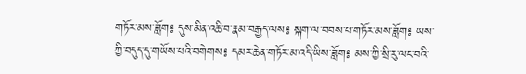གཏོར་མས་ཟློག༔ དུས་མིན་འཆི་བ་རྣམ་བརྒྱད་ལས༔ སྐག་ལ་བབས་པ་གཏོར་མས་ཟློག༔ ཡས་ཀྱི་བདུད་དུ་གཡོས་པའི་བགེགས༔ དམར་ཆེན་གཏོར་མ་འདི་ཡིས་ཟློག༔ མས་ཀྱི་སྲི་རུ་ལང་བའི་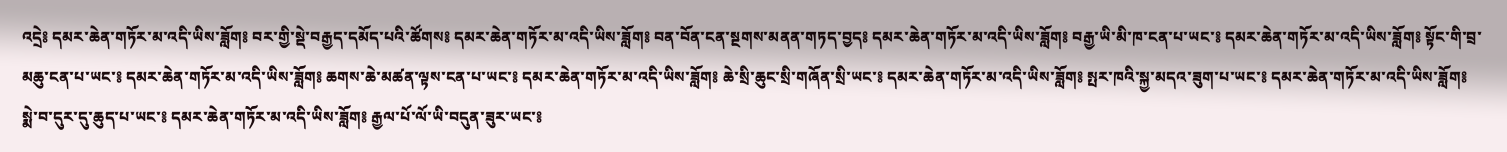འདྲེ༔ དམར་ཆེན་གཏོར་མ་འདི་ཡིས་ཟློག༔ བར་གྱི་སྡེ་བརྒྱད་དམོད་པའི་ཚོགས༔ དམར་ཆེན་གཏོར་མ་འདི་ཡིས་ཟློག༔ བན་བོན་ངན་སྔགས་མནན་གཏད་བྱད༔ དམར་ཆེན་གཏོར་མ་འདི་ཡིས་ཟློག༔ བརྒྱ་ཡི་མི་ཁ་ངན་པ་ཡང་༔ དམར་ཆེན་གཏོར་མ་འདི་ཡིས་ཟློག༔ སྟོང་གི་བྲ་མཆུ་ངན་པ་ཡང་༔ དམར་ཆེན་གཏོར་མ་འདི་ཡིས་ཟློག༔ ཆགས་ཆེ་མཚན་ལྟས་ངན་པ་ཡང་༔ དམར་ཆེན་གཏོར་མ་འདི་ཡིས་ཟློག༔ ཆེ་སྲི་ཆུང་སྲི་གཞོན་སྲི་ཡང་༔ དམར་ཆེན་གཏོར་མ་འདི་ཡིས་ཟློག༔ སྤར་ཁའི་སྐྱ་མདའ་ཟུག་པ་ཡང་༔ དམར་ཆེན་གཏོར་མ་འདི་ཡིས་ཟློག༔ སྨེ་བ་དུར་དུ་ཆུད་པ་ཡང་༔ དམར་ཆེན་གཏོར་མ་འདི་ཡིས་ཟློག༔ རྒྱལ་པོ་ལོ་ཡི་བདུན་ཟུར་ཡང་༔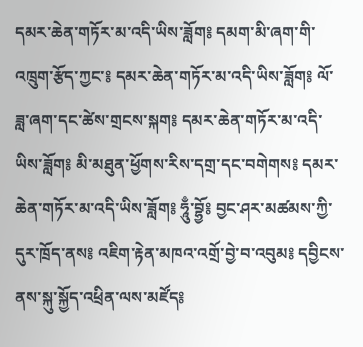དམར་ཆེན་གཏོར་མ་འདི་ཡིས་ཟློག༔ དམག་མི་ཞག་གི་འཁྲུག་རྩོད་ཀྱང་༔ དམར་ཆེན་གཏོར་མ་འདི་ཡིས་ཟློག༔ ལོ་ཟླ་ཞག་དང་ཚེས་གྲངས་སྐག༔ དམར་ཆེན་གཏོར་མ་འདི་ཡིས་ཟློག༔ མི་མཐུན་ཕྱོགས་རིས་དགྲ་དང་བགེགས༔ དམར་ཆེན་གཏོར་མ་འདི་ཡིས་ཟློག༔ ཧཱུྃ་བྷྱོ༔ བྱང་ཤར་མཚམས་ཀྱི་དུར་ཁྲོད་ནས༔ འཇིག་རྟེན་མཁའ་འགྲོ་བྱེ་བ་འབུམ༔ དབྱིངས་ནས་སྐུ་སྐྱོད་འཕྲིན་ལས་མཛོད༔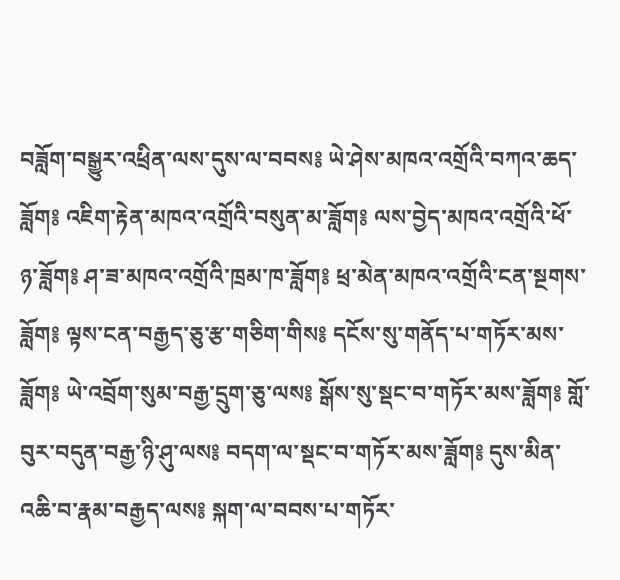བཟློག་བསྒྱུར་འཕྲིན་ལས་དུས་ལ་བབས༔ ཡེ་ཤེས་མཁའ་འགྲོའི་བཀའ་ཆད་ཟློག༔ འཇིག་རྟེན་མཁའ་འགྲོའི་བསུན་མ་ཟློག༔ ལས་བྱེད་མཁའ་འགྲོའི་ཕོ་ཉ་ཟློག༔ ཤ་ཟ་མཁའ་འགྲོའི་ཁྲམ་ཁ་ཟློག༔ ཕྲ་མེན་མཁའ་འགྲོའི་ངན་སྔགས་ཟློག༔ ལྟས་ངན་བརྒྱད་ཅུ་རྩ་གཅིག་གིས༔ དངོས་སུ་གནོད་པ་གཏོར་མས་ཟློག༔ ཡེ་འབྲོག་སུམ་བརྒྱ་དྲུག་ཅུ་ལས༔ སྒོས་སུ་སྡང་བ་གཏོར་མས་ཟློག༔ གློ་བུར་བདུན་བརྒྱ་ཉི་ཤུ་ལས༔ བདག་ལ་སྡང་བ་གཏོར་མས་ཟློག༔ དུས་མིན་འཆི་བ་རྣམ་བརྒྱད་ལས༔ སྐག་ལ་བབས་པ་གཏོར་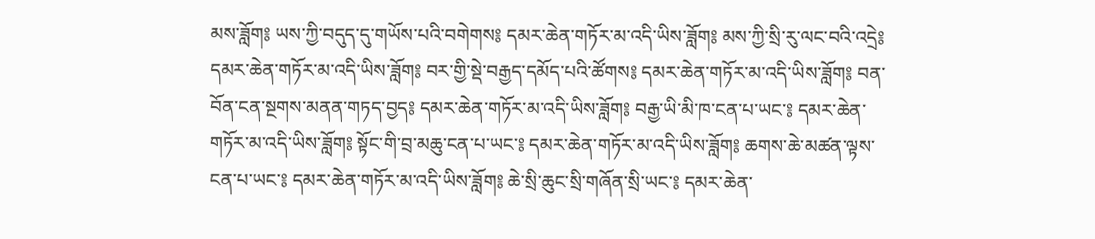མས་ཟློག༔ ཡས་ཀྱི་བདུད་དུ་གཡོས་པའི་བགེགས༔ དམར་ཆེན་གཏོར་མ་འདི་ཡིས་ཟློག༔ མས་ཀྱི་སྲི་རུ་ལང་བའི་འདྲེ༔ དམར་ཆེན་གཏོར་མ་འདི་ཡིས་ཟློག༔ བར་གྱི་སྡེ་བརྒྱད་དམོད་པའི་ཚོགས༔ དམར་ཆེན་གཏོར་མ་འདི་ཡིས་ཟློག༔ བན་བོན་ངན་སྔགས་མནན་གཏད་བྱད༔ དམར་ཆེན་གཏོར་མ་འདི་ཡིས་ཟློག༔ བརྒྱ་ཡི་མི་ཁ་ངན་པ་ཡང་༔ དམར་ཆེན་གཏོར་མ་འདི་ཡིས་ཟློག༔ སྟོང་གི་བྲ་མཆུ་ངན་པ་ཡང་༔ དམར་ཆེན་གཏོར་མ་འདི་ཡིས་ཟློག༔ ཆགས་ཆེ་མཚན་ལྟས་ངན་པ་ཡང་༔ དམར་ཆེན་གཏོར་མ་འདི་ཡིས་ཟློག༔ ཆེ་སྲི་ཆུང་སྲི་གཞོན་སྲི་ཡང་༔ དམར་ཆེན་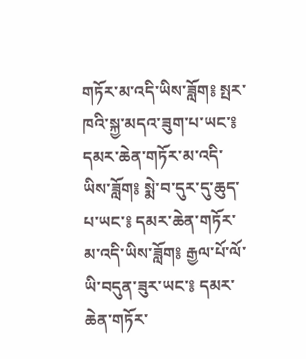གཏོར་མ་འདི་ཡིས་ཟློག༔ སྤར་ཁའི་སྐྱ་མདའ་ཟུག་པ་ཡང་༔ དམར་ཆེན་གཏོར་མ་འདི་ཡིས་ཟློག༔ སྨེ་བ་དུར་དུ་ཆུད་པ་ཡང་༔ དམར་ཆེན་གཏོར་མ་འདི་ཡིས་ཟློག༔ རྒྱལ་པོ་ལོ་ཡི་བདུན་ཟུར་ཡང་༔ དམར་ཆེན་གཏོར་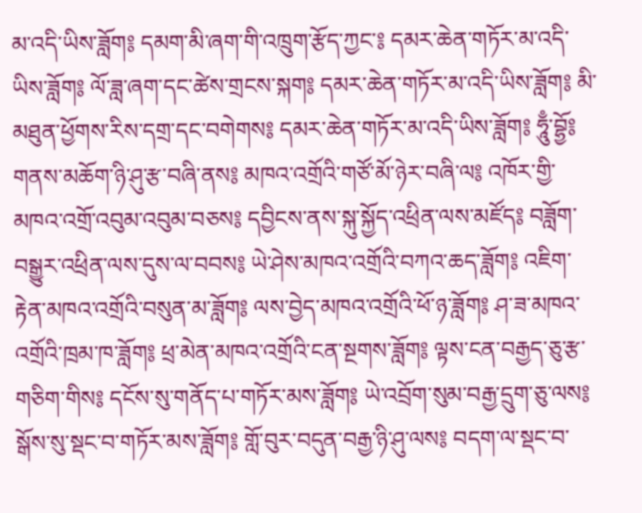མ་འདི་ཡིས་ཟློག༔ དམག་མི་ཞག་གི་འཁྲུག་རྩོད་ཀྱང་༔ དམར་ཆེན་གཏོར་མ་འདི་ཡིས་ཟློག༔ ལོ་ཟླ་ཞག་དང་ཚེས་གྲངས་སྐག༔ དམར་ཆེན་གཏོར་མ་འདི་ཡིས་ཟློག༔ མི་མཐུན་ཕྱོགས་རིས་དགྲ་དང་བགེགས༔ དམར་ཆེན་གཏོར་མ་འདི་ཡིས་ཟློག༔ ཧཱུྃ་བྷྱོ༔ གནས་མཆོག་ཉི་ཤུ་རྩ་བཞི་ནས༔ མཁའ་འགྲོའི་གཙོ་མོ་ཉེར་བཞི་ལ༔ འཁོར་གྱི་མཁའ་འགྲོ་འབུམ་འབུམ་བཅས༔ དབྱིངས་ནས་སྐུ་སྐྱོད་འཕྲིན་ལས་མཛོད༔ བཟློག་བསྒྱུར་འཕྲིན་ལས་དུས་ལ་བབས༔ ཡེ་ཤེས་མཁའ་འགྲོའི་བཀའ་ཆད་ཟློག༔ འཇིག་རྟེན་མཁའ་འགྲོའི་བསུན་མ་ཟློག༔ ལས་བྱེད་མཁའ་འགྲོའི་ཕོ་ཉ་ཟློག༔ ཤ་ཟ་མཁའ་འགྲོའི་ཁྲམ་ཁ་ཟློག༔ ཕྲ་མེན་མཁའ་འགྲོའི་ངན་སྔགས་ཟློག༔ ལྟས་ངན་བརྒྱད་ཅུ་རྩ་གཅིག་གིས༔ དངོས་སུ་གནོད་པ་གཏོར་མས་ཟློག༔ ཡེ་འབྲོག་སུམ་བརྒྱ་དྲུག་ཅུ་ལས༔ སྒོས་སུ་སྡང་བ་གཏོར་མས་ཟློག༔ གློ་བུར་བདུན་བརྒྱ་ཉི་ཤུ་ལས༔ བདག་ལ་སྡང་བ་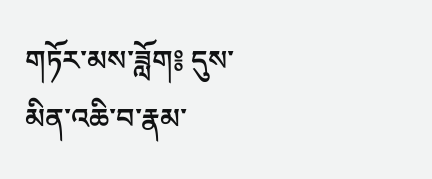གཏོར་མས་ཟློག༔ དུས་མིན་འཆི་བ་རྣམ་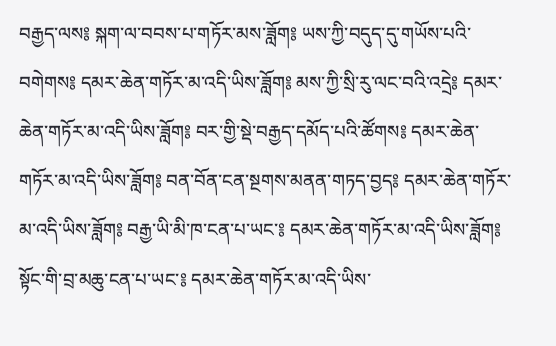བརྒྱད་ལས༔ སྐག་ལ་བབས་པ་གཏོར་མས་ཟློག༔ ཡས་ཀྱི་བདུད་དུ་གཡོས་པའི་བགེགས༔ དམར་ཆེན་གཏོར་མ་འདི་ཡིས་ཟློག༔ མས་ཀྱི་སྲི་རུ་ལང་བའི་འདྲེ༔ དམར་ཆེན་གཏོར་མ་འདི་ཡིས་ཟློག༔ བར་གྱི་སྡེ་བརྒྱད་དམོད་པའི་ཚོགས༔ དམར་ཆེན་གཏོར་མ་འདི་ཡིས་ཟློག༔ བན་བོན་ངན་སྔགས་མནན་གཏད་བྱད༔ དམར་ཆེན་གཏོར་མ་འདི་ཡིས་ཟློག༔ བརྒྱ་ཡི་མི་ཁ་ངན་པ་ཡང་༔ དམར་ཆེན་གཏོར་མ་འདི་ཡིས་ཟློག༔ སྟོང་གི་བྲ་མཆུ་ངན་པ་ཡང་༔ དམར་ཆེན་གཏོར་མ་འདི་ཡིས་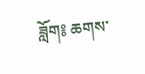ཟློག༔ ཆགས་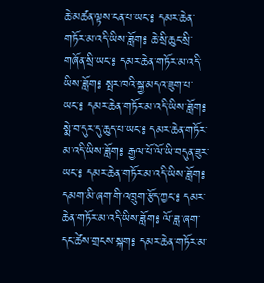ཆེ་མཚན་ལྟས་ངན་པ་ཡང་༔ དམར་ཆེན་གཏོར་མ་འདི་ཡིས་ཟློག༔ ཆེ་སྲི་ཆུང་སྲི་གཞོན་སྲི་ཡང་༔ དམར་ཆེན་གཏོར་མ་འདི་ཡིས་ཟློག༔ སྤར་ཁའི་སྐྱ་མདའ་ཟུག་པ་ཡང་༔ དམར་ཆེན་གཏོར་མ་འདི་ཡིས་ཟློག༔ སྨེ་བ་དུར་དུ་ཆུད་པ་ཡང་༔ དམར་ཆེན་གཏོར་མ་འདི་ཡིས་ཟློག༔ རྒྱལ་པོ་ལོ་ཡི་བདུན་ཟུར་ཡང་༔ དམར་ཆེན་གཏོར་མ་འདི་ཡིས་ཟློག༔ དམག་མི་ཞག་གི་འཁྲུག་རྩོད་ཀྱང་༔ དམར་ཆེན་གཏོར་མ་འདི་ཡིས་ཟློག༔ ལོ་ཟླ་ཞག་དང་ཚེས་གྲངས་སྐག༔ དམར་ཆེན་གཏོར་མ་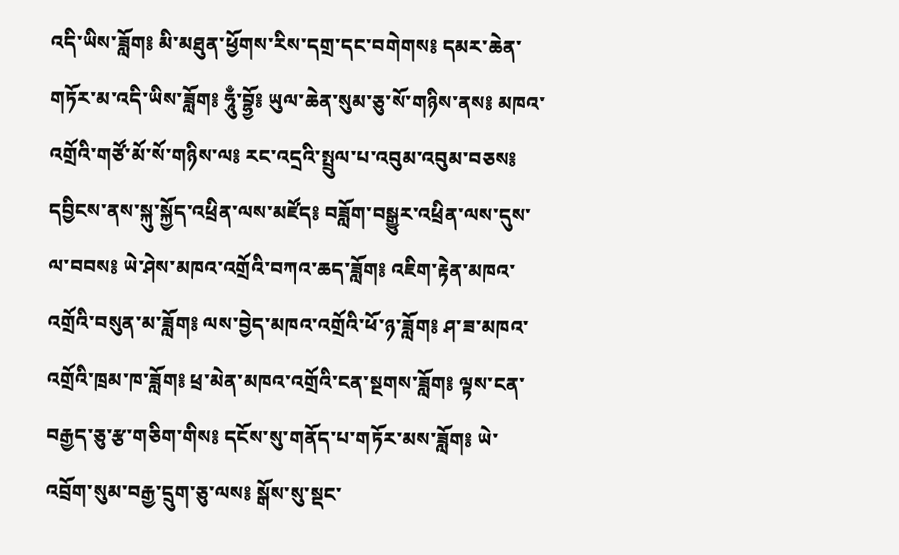འདི་ཡིས་ཟློག༔ མི་མཐུན་ཕྱོགས་རིས་དགྲ་དང་བགེགས༔ དམར་ཆེན་གཏོར་མ་འདི་ཡིས་ཟློག༔ ཧཱུྃ་བྷྱོ༔ ཡུལ་ཆེན་སུམ་ཅུ་སོ་གཉིས་ནས༔ མཁའ་འགྲོའི་གཙོ་མོ་སོ་གཉིས་ལ༔ རང་འདྲའི་སྤྲུལ་པ་འབུམ་འབུམ་བཅས༔ དབྱིངས་ནས་སྐུ་སྐྱོད་འཕྲིན་ལས་མཛོད༔ བཟློག་བསྒྱུར་འཕྲིན་ལས་དུས་ལ་བབས༔ ཡེ་ཤེས་མཁའ་འགྲོའི་བཀའ་ཆད་ཟློག༔ འཇིག་རྟེན་མཁའ་འགྲོའི་བསུན་མ་ཟློག༔ ལས་བྱེད་མཁའ་འགྲོའི་ཕོ་ཉ་ཟློག༔ ཤ་ཟ་མཁའ་འགྲོའི་ཁྲམ་ཁ་ཟློག༔ ཕྲ་མེན་མཁའ་འགྲོའི་ངན་སྔགས་ཟློག༔ ལྟས་ངན་བརྒྱད་ཅུ་རྩ་གཅིག་གིས༔ དངོས་སུ་གནོད་པ་གཏོར་མས་ཟློག༔ ཡེ་འབྲོག་སུམ་བརྒྱ་དྲུག་ཅུ་ལས༔ སྒོས་སུ་སྡང་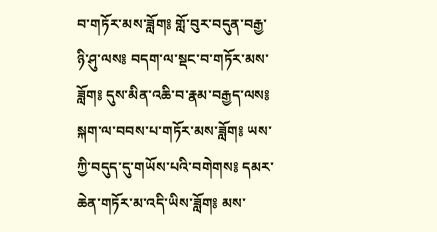བ་གཏོར་མས་ཟློག༔ གློ་བུར་བདུན་བརྒྱ་ཉི་ཤུ་ལས༔ བདག་ལ་སྡང་བ་གཏོར་མས་ཟློག༔ དུས་མིན་འཆི་བ་རྣམ་བརྒྱད་ལས༔ སྐག་ལ་བབས་པ་གཏོར་མས་ཟློག༔ ཡས་ཀྱི་བདུད་དུ་གཡོས་པའི་བགེགས༔ དམར་ཆེན་གཏོར་མ་འདི་ཡིས་ཟློག༔ མས་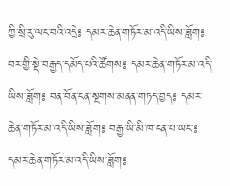ཀྱི་སྲི་རུ་ལང་བའི་འདྲེ༔ དམར་ཆེན་གཏོར་མ་འདི་ཡིས་ཟློག༔ བར་གྱི་སྡེ་བརྒྱད་དམོད་པའི་ཚོགས༔ དམར་ཆེན་གཏོར་མ་འདི་ཡིས་ཟློག༔ བན་བོན་ངན་སྔགས་མནན་གཏད་བྱད༔ དམར་ཆེན་གཏོར་མ་འདི་ཡིས་ཟློག༔ བརྒྱ་ཡི་མི་ཁ་ངན་པ་ཡང་༔ དམར་ཆེན་གཏོར་མ་འདི་ཡིས་ཟློག༔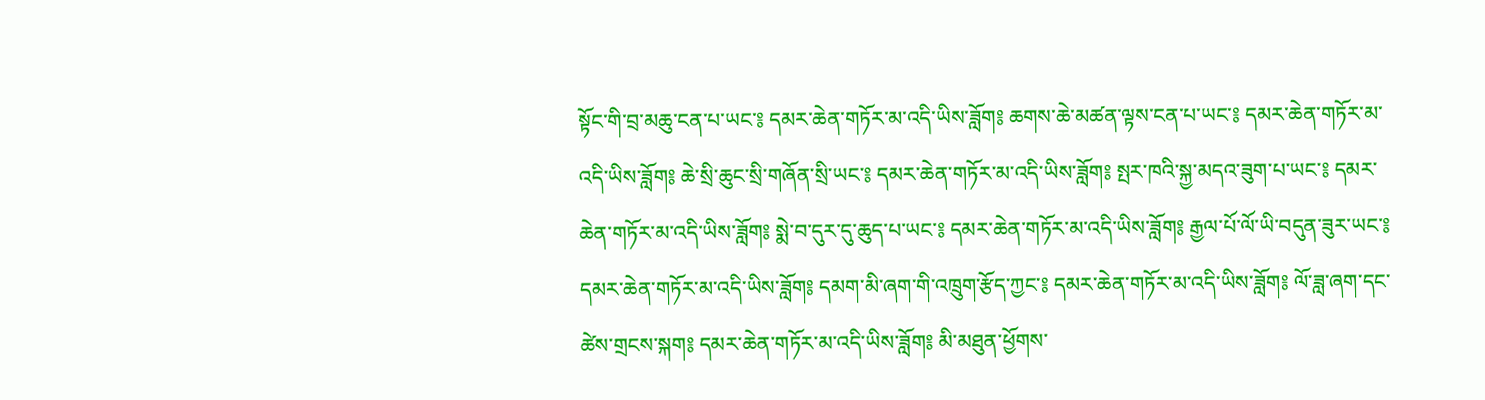སྟོང་གི་བྲ་མཆུ་ངན་པ་ཡང་༔ དམར་ཆེན་གཏོར་མ་འདི་ཡིས་ཟློག༔ ཆགས་ཆེ་མཚན་ལྟས་ངན་པ་ཡང་༔ དམར་ཆེན་གཏོར་མ་འདི་ཡིས་ཟློག༔ ཆེ་སྲི་ཆུང་སྲི་གཞོན་སྲི་ཡང་༔ དམར་ཆེན་གཏོར་མ་འདི་ཡིས་ཟློག༔ སྤར་ཁའི་སྐྱ་མདའ་ཟུག་པ་ཡང་༔ དམར་ཆེན་གཏོར་མ་འདི་ཡིས་ཟློག༔ སྨེ་བ་དུར་དུ་ཆུད་པ་ཡང་༔ དམར་ཆེན་གཏོར་མ་འདི་ཡིས་ཟློག༔ རྒྱལ་པོ་ལོ་ཡི་བདུན་ཟུར་ཡང་༔ དམར་ཆེན་གཏོར་མ་འདི་ཡིས་ཟློག༔ དམག་མི་ཞག་གི་འཁྲུག་རྩོད་ཀྱང་༔ དམར་ཆེན་གཏོར་མ་འདི་ཡིས་ཟློག༔ ལོ་ཟླ་ཞག་དང་ཚེས་གྲངས་སྐག༔ དམར་ཆེན་གཏོར་མ་འདི་ཡིས་ཟློག༔ མི་མཐུན་ཕྱོགས་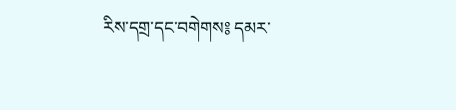རིས་དགྲ་དང་བགེགས༔ དམར་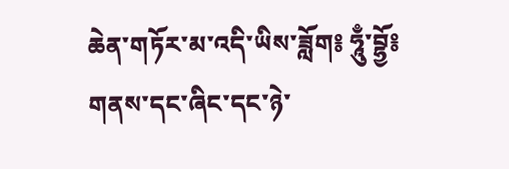ཆེན་གཏོར་མ་འདི་ཡིས་ཟློག༔ ཧཱུྃ་བྷྱོ༔ གནས་དང་ཞིང་དང་ཉེ་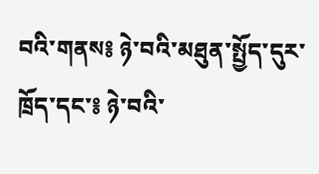བའི་གནས༔ ཉེ་བའི་མཐུན་སྤྱོད་དུར་ཁྲོད་དང་༔ ཉེ་བའི་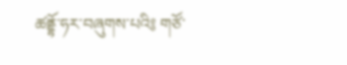ཚནྡྷོ་ཧར་བཞུགས་པའི༔ གཙོ་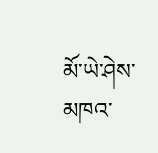མོ་ཡེ་ཤེས་མཁའ་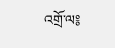འགྲོ་ལ༔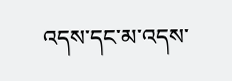འདས་དང་མ་འདས་